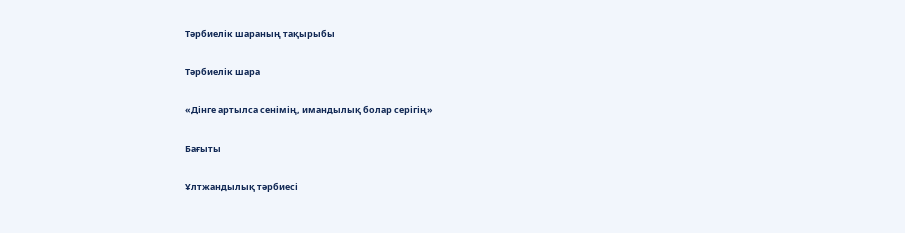Тәрбиелік шараның тақырыбы

Тәрбиелік шара

«Дінге артылса сенімің, имандылық болар серігің»

Бағыты

Ұлтжандылық тәрбиесі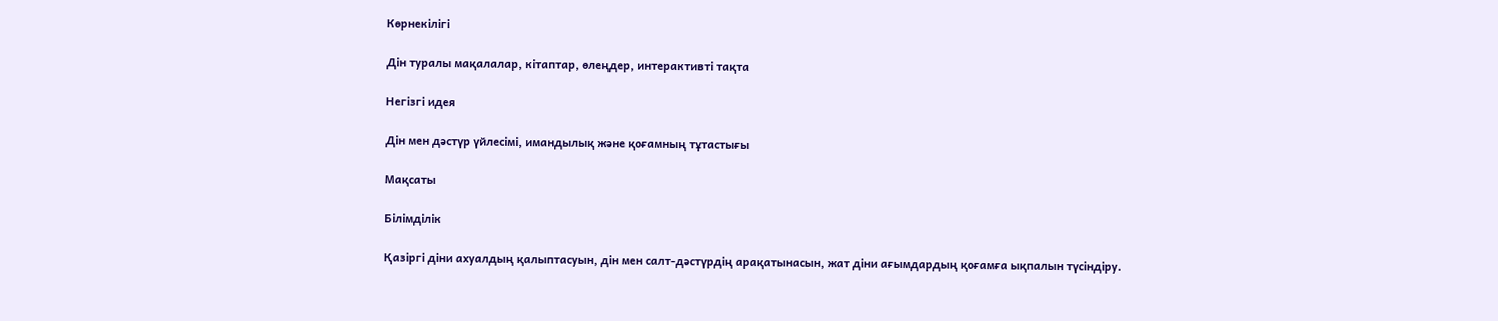Көрнекілігі

Дін туралы мақалалар, кітаптар, өлеңдер, интерактивті тақта

Негізгі идея

Дін мен дәстүр үйлесімі, имандылық және қоғамның тұтастығы

Мақсаты

Білімділік

Қазіргі діни ахуалдың қалыптасуын, дін мен салт-дәстүрдің арақатынасын, жат діни ағымдардың қоғамға ықпалын түсіндіру.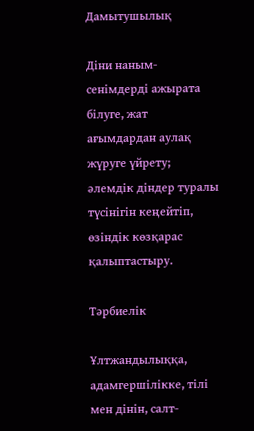Дамытушылық

Діни наным-сенімдерді ажырата білуге, жат ағымдардан аулақ жүруге үйрету; әлемдік діндер туралы түсінігін кеңейтіп, өзіндік көзқарас қалыптастыру.

Тәрбиелік

Ұлтжандылыққа, адамгершілікке, тілі мен дінін, салт-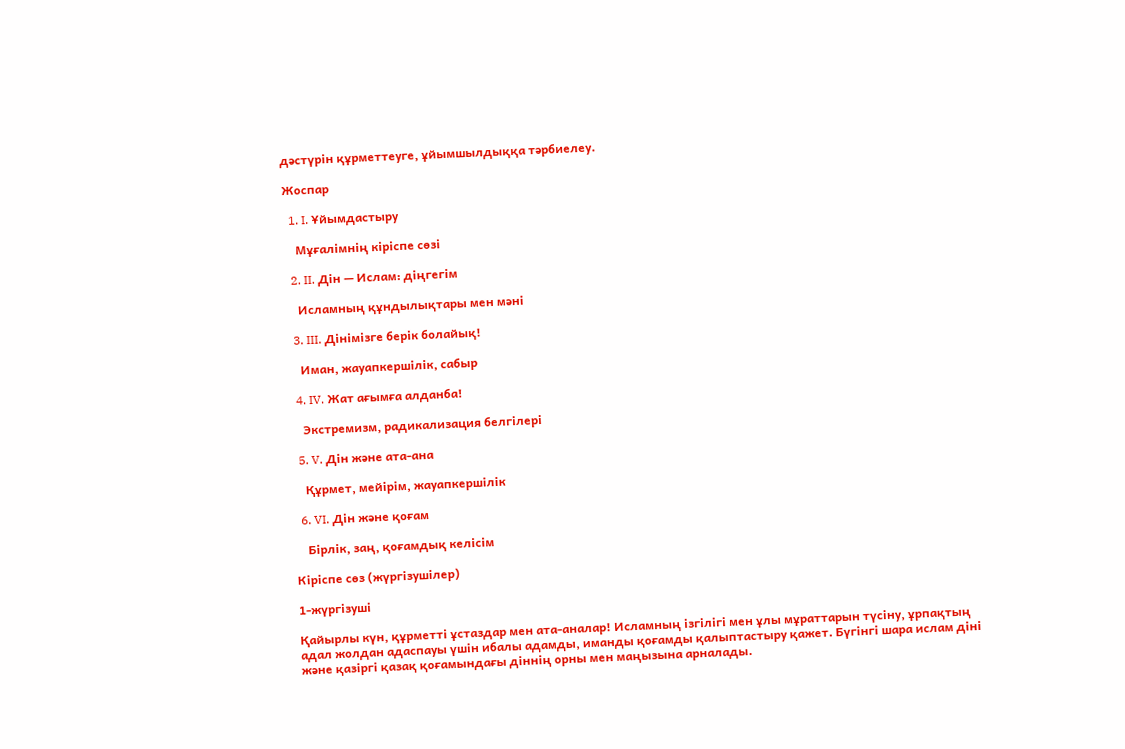дәстүрін құрметтеуге, ұйымшылдыққа тәрбиелеу.

Жоспар

  1. I. Ұйымдастыру

    Мұғалімнің кіріспе сөзі

  2. II. Дін — Ислам: діңгегім

    Исламның құндылықтары мен мәні

  3. III. Дінімізге берік болайық!

    Иман, жауапкершілік, сабыр

  4. IV. Жат ағымға алданба!

    Экстремизм, радикализация белгілері

  5. V. Дін және ата-ана

    Құрмет, мейірім, жауапкершілік

  6. VI. Дін және қоғам

    Бірлік, заң, қоғамдық келісім

Кіріспе сөз (жүргізушілер)

1-жүргізуші

Қайырлы күн, құрметті ұстаздар мен ата-аналар! Исламның ізгілігі мен ұлы мұраттарын түсіну, ұрпақтың адал жолдан адаспауы үшін ибалы адамды, иманды қоғамды қалыптастыру қажет. Бүгінгі шара ислам діні және қазіргі қазақ қоғамындағы діннің орны мен маңызына арналады.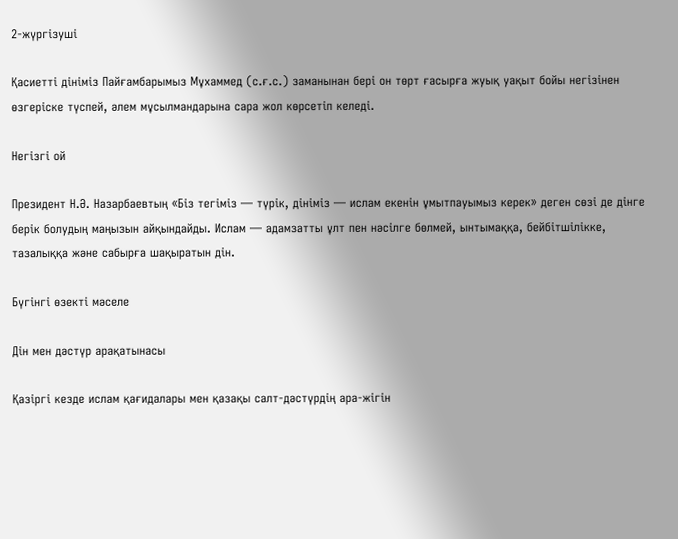2-жүргізуші

Қасиетті дініміз Пайғамбарымыз Мұхаммед (с.ғ.с.) заманынан бері он төрт ғасырға жуық уақыт бойы негізінен өзгеріске түспей, әлем мұсылмандарына сара жол көрсетіп келеді.

Негізгі ой

Президент Н.Ә. Назарбаевтың «Біз тегіміз — түрік, дініміз — ислам екенін ұмытпауымыз керек» деген сөзі де дінге берік болудың маңызын айқындайды. Ислам — адамзатты ұлт пен нәсілге бөлмей, ынтымаққа, бейбітшілікке, тазалыққа және сабырға шақыратын дін.

Бүгінгі өзекті мәселе

Дін мен дәстүр арақатынасы

Қазіргі кезде ислам қағидалары мен қазақы салт-дәстүрдің ара-жігін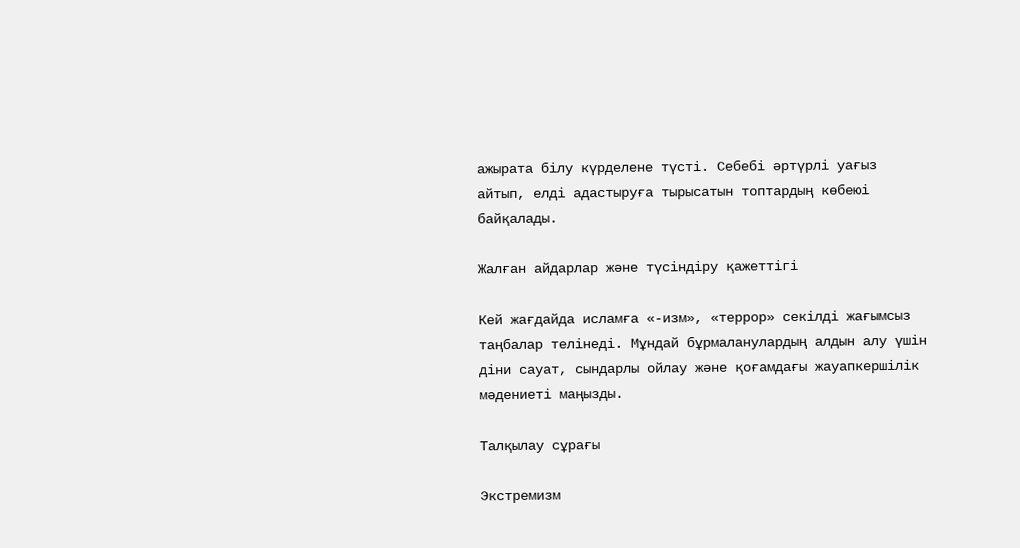ажырата білу күрделене түсті. Себебі әртүрлі уағыз айтып, елді адастыруға тырысатын топтардың көбеюі байқалады.

Жалған айдарлар және түсіндіру қажеттігі

Кей жағдайда исламға «-изм», «террор» секілді жағымсыз таңбалар телінеді. Мұндай бұрмаланулардың алдын алу үшін діни сауат, сындарлы ойлау және қоғамдағы жауапкершілік мәдениеті маңызды.

Талқылау сұрағы

Экстремизм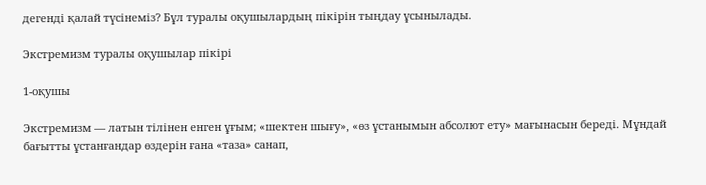дегенді қалай түсінеміз? Бұл туралы оқушылардың пікірін тыңдау ұсынылады.

Экстремизм туралы оқушылар пікірі

1-оқушы

Экстремизм — латын тілінен енген ұғым; «шектен шығу», «өз ұстанымын абсолют ету» мағынасын береді. Мұндай бағытты ұстанғандар өздерін ғана «таза» санап,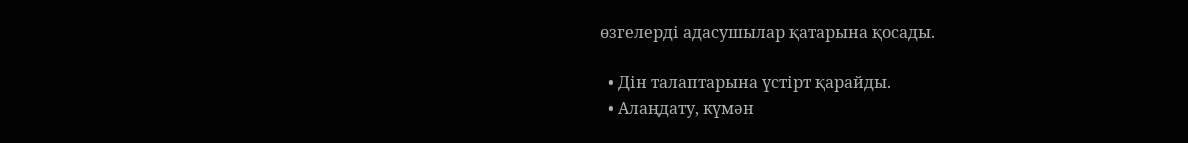өзгелерді адасушылар қатарына қосады.

  • Дін талаптарына үстірт қарайды.
  • Алаңдату, күмән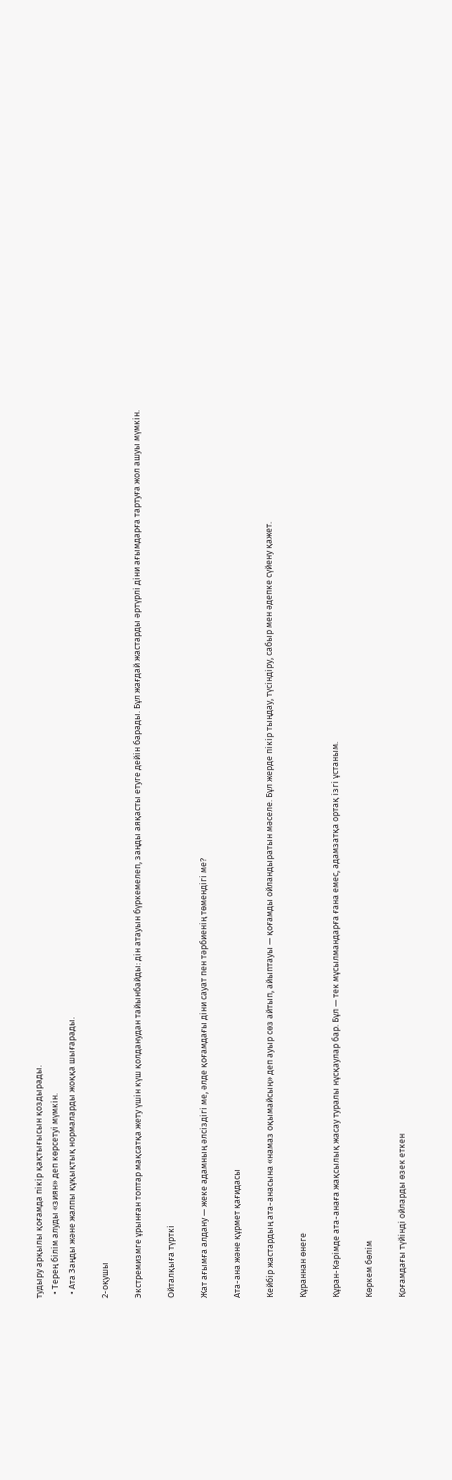тудыру арқылы қоғамда пікір қақтығысын қоздырады.
  • Терең білім алуды «зиян» деп көрсетуі мүмкін.
  • Ата Заңды және жалпы құқықтық нормаларды жоққа шығарады.

2-оқушы

Экстремизмге ұрынған топтар мақсатқа жету үшін күш қолданудан тайынбайды: дін атауын бүркемелеп, заңды аяқасты етуге дейін барады. Бұл жағдай жастарды әртүрлі діни ағымдарға тартуға жол ашуы мүмкін.

Ойталқыға түрткі

Жат ағымға алдану — жеке адамның әлсіздігі ме, әлде қоғамдағы діни сауат пен тәрбиенің төмендігі ме?

Ата-ана және құрмет қағидасы

Кейбір жастардың ата-анасына «намаз оқымайсың» деп ауыр сөз айтып, айыптауы — қоғамды ойландыратын мәселе. Бұл жерде пікір тыңдау, түсіндіру, сабыр мен әдепке сүйену қажет.

Құраннан өнеге

Құран-Кәрімде ата-анаға жақсылық жасау туралы нұсқаулар бар. Бұл — тек мұсылмандарға ғана емес, адамзатқа ортақ ізгі ұстаным.

Көркем бөлім

Қоғамдағы түйінді ойларды өзек еткен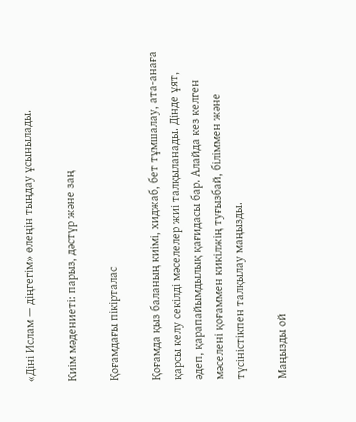«Діні Ислам — діңгегім» өлеңін тыңдау ұсынылады.

Киім мәдениеті: парыз, дәстүр және заң

Қоғамдағы пікірталас

Қоғамда қыз баланың киімі, хиджаб, бет тұмшалау, ата-анаға қарсы келу секілді мәселелер жиі талқыланады. Дінде ұят, әдеп, қарапайымдылық қағидасы бар. Алайда кез келген мәселені қоғаммен кикілжің туғызбай, біліммен және түсіністікпен талқылау маңызды.

Маңызды ой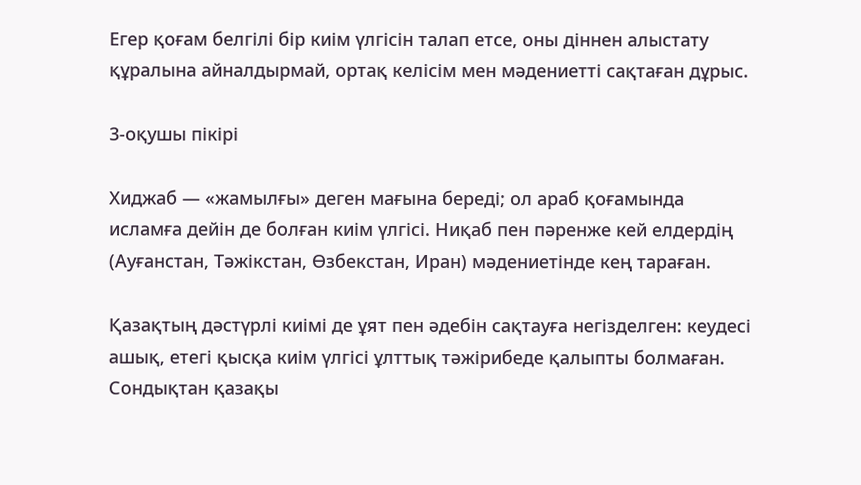Егер қоғам белгілі бір киім үлгісін талап етсе, оны діннен алыстату құралына айналдырмай, ортақ келісім мен мәдениетті сақтаған дұрыс.

3-оқушы пікірі

Хиджаб — «жамылғы» деген мағына береді; ол араб қоғамында исламға дейін де болған киім үлгісі. Ниқаб пен пәренже кей елдердің (Ауғанстан, Тәжікстан, Өзбекстан, Иран) мәдениетінде кең тараған.

Қазақтың дәстүрлі киімі де ұят пен әдебін сақтауға негізделген: кеудесі ашық, етегі қысқа киім үлгісі ұлттық тәжірибеде қалыпты болмаған. Сондықтан қазақы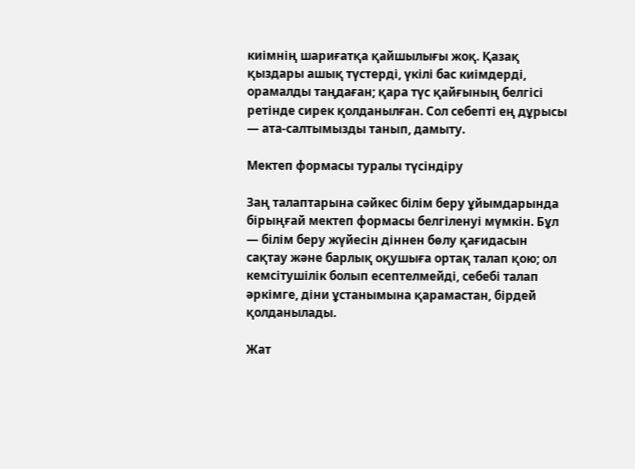киімнің шариғатқа қайшылығы жоқ. Қазақ қыздары ашық түстерді, үкілі бас киімдерді, орамалды таңдаған; қара түс қайғының белгісі ретінде сирек қолданылған. Сол себепті ең дұрысы — ата-салтымызды танып, дамыту.

Мектеп формасы туралы түсіндіру

Заң талаптарына сәйкес білім беру ұйымдарында бірыңғай мектеп формасы белгіленуі мүмкін. Бұл — білім беру жүйесін діннен бөлу қағидасын сақтау және барлық оқушыға ортақ талап қою; ол кемсітушілік болып есептелмейді, себебі талап әркімге, діни ұстанымына қарамастан, бірдей қолданылады.

Жат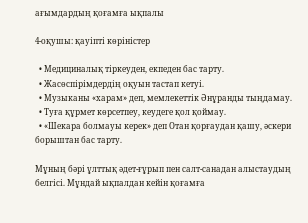ағымдардың қоғамға ықпалы

4-оқушы: қауіпті көріністер

  • Медициналық тіркеуден, екпеден бас тарту.
  • Жасөспірімдердің оқуын тастап кетуі.
  • Музыканы «харам» деп, мемлекеттік Әнұранды тыңдамау.
  • Туға құрмет көрсетпеу, кеудеге қол қоймау.
  • «Шекара болмауы керек» деп Отан қорғаудан қашу, әскери борыштан бас тарту.

Мұның бәрі ұлттық әдет-ғұрып пен салт-санадан алыстаудың белгісі. Мұндай ықпалдан кейін қоғамға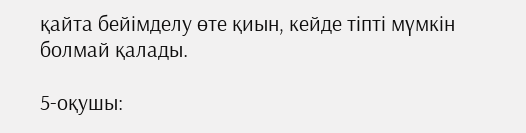қайта бейімделу өте қиын, кейде тіпті мүмкін болмай қалады.

5-оқушы: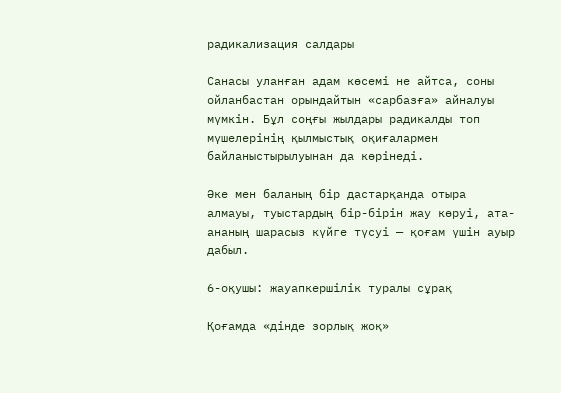радикализация салдары

Санасы уланған адам көсемі не айтса, соны ойланбастан орындайтын «сарбазға» айналуы мүмкін. Бұл соңғы жылдары радикалды топ мүшелерінің қылмыстық оқиғалармен байланыстырылуынан да көрінеді.

Әке мен баланың бір дастарқанда отыра алмауы, туыстардың бір-бірін жау көруі, ата-ананың шарасыз күйге түсуі — қоғам үшін ауыр дабыл.

6-оқушы: жауапкершілік туралы сұрақ

Қоғамда «дінде зорлық жоқ»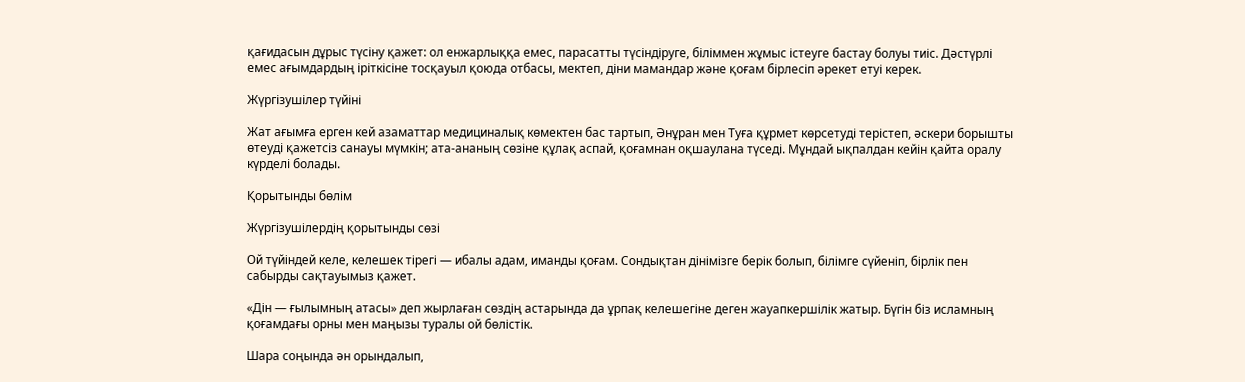қағидасын дұрыс түсіну қажет: ол енжарлыққа емес, парасатты түсіндіруге, біліммен жұмыс істеуге бастау болуы тиіс. Дәстүрлі емес ағымдардың іріткісіне тосқауыл қоюда отбасы, мектеп, діни мамандар және қоғам бірлесіп әрекет етуі керек.

Жүргізушілер түйіні

Жат ағымға ерген кей азаматтар медициналық көмектен бас тартып, Әнұран мен Туға құрмет көрсетуді терістеп, әскери борышты өтеуді қажетсіз санауы мүмкін; ата-ананың сөзіне құлақ аспай, қоғамнан оқшаулана түседі. Мұндай ықпалдан кейін қайта оралу күрделі болады.

Қорытынды бөлім

Жүргізушілердің қорытынды сөзі

Ой түйіндей келе, келешек тірегі — ибалы адам, иманды қоғам. Сондықтан дінімізге берік болып, білімге сүйеніп, бірлік пен сабырды сақтауымыз қажет.

«Дін — ғылымның атасы» деп жырлаған сөздің астарында да ұрпақ келешегіне деген жауапкершілік жатыр. Бүгін біз исламның қоғамдағы орны мен маңызы туралы ой бөлістік.

Шара соңында ән орындалып,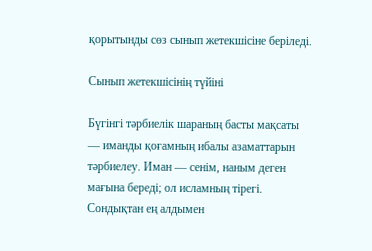қорытынды сөз сынып жетекшісіне беріледі.

Сынып жетекшісінің түйіні

Бүгінгі тәрбиелік шараның басты мақсаты — иманды қоғамның ибалы азаматтарын тәрбиелеу. Иман — сенім, наным деген мағына береді; ол исламның тірегі. Сондықтан ең алдымен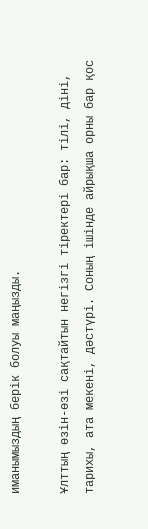иманымыздың берік болуы маңызды.

Ұлттың өзін-өзі сақтайтын негізгі тіректері бар: тілі, діні, тарихы, ата мекені, дәстүрі. Соның ішінде айрықша орны бар қос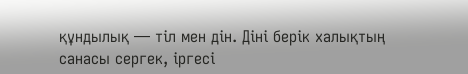құндылық — тіл мен дін. Діні берік халықтың санасы сергек, іргесі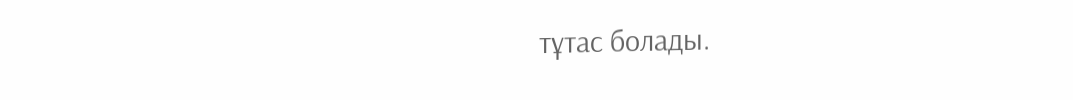тұтас болады.